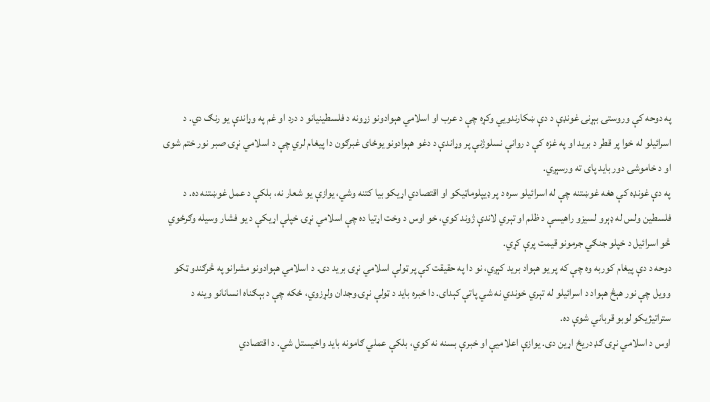په دوحه کې وروستۍ بېړنۍ غونډې د دې ښکارندويي وکړه چې د عرب او اسلامي هېوادونو زړونه د فلسطینیانو د درد او غم په وړاندې یو رنګ دي. د اسرائیلو له خوا پر قطر د برید او په غزه کې د روانې نسلوژنې پر وړاندې د دغو هېوادونو یوځای غبرګون دا پیغام لري چې د اسلامي نړۍ صبر نور ختم شوی او د خاموشۍ دور باید پای ته ورسېږي.
په دې غونډه کې هغه غوښتنه چې له اسرائیلو سره د پر ډیپلوماټیکو او اقتصادي اړیکو بیا کتنه وشي، یوازې یو شعار نه، بلکې د عمل غوښتنه ده. د فلسطین ولس له ډېرو لسیزو راهیسې د ظلم او تېري لاندې ژوند کوي، خو اوس د وخت اړتیا ده چې اسلامي نړۍ خپلې اړیکې د یو فشار وسیله وګرځوي څو اسرائیل د خپلو جنګي جرمونو قیمت پرې کړي.
دوحه د دې پیغام کوربه وه چې که پر یو هېواد برید کېږي، نو دا په حقیقت کې پر ټولې اسلامي نړۍ برید دی. د اسلامي هېوادونو مشرانو په څرګندو ټکو وویل چې نور هېڅ هېواد د اسرائیلو له تېري خوندي نه شي پاتې کېدای. دا خبره باید د ټولې نړۍ وجدان ولړزوي، ځکه چې د بېګناه انسانانو وینه د ستراتیژیکو لوبو قرباني شوې ده.
اوس د اسلامي نړۍ ګډ دریځ اړین دی. یوازې اعلامیې او خبرې بسنه نه کوي، بلکې عملي ګامونه باید واخیستل شي. د اقتصادي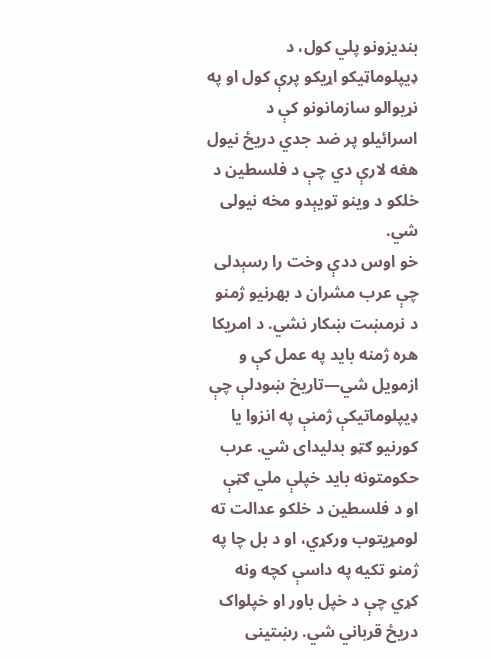بندیزونو پلي کول، د ډیپلوماټیکو اړیکو پرې کول او په نړیوالو سازمانونو کې د اسرائیلو پر ضد جدي دریځ نیول هغه لارې دي چې د فلسطین د خلکو د وینو تویېدو مخه نیولی شي.
خو اوس ددې وخت را رسېدلی چې عرب مشران د بهرنیو ژمنو د نرمښت ښکار نشي. د امریکا هره ژمنه باید په عمل کې و ازمویل شي—تاریخ ښودلې چې ډیپلوماتیکې ژمنې په انزوا یا کورنیو ګټو بدلیدای شي. عرب حکومتونه باید خپلې ملي ګټې او د فلسطین د خلکو عدالت ته لومړیتوب ورکړي، او د بل چا په ژمنو تکیه په داسې کچه ونه کړي چې د خپل باور او خپلواک دریځ قرباني شي. رښتینی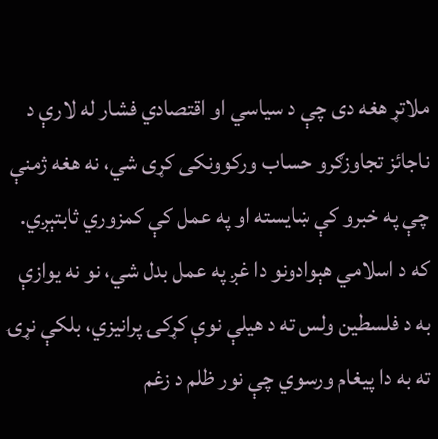ملاتړ هغه دی چې د سیاسي او اقتصادي فشار له لارې د ناجائز تجاوزګرو حساب ورکوونکی کړی شي، نه هغه ژمنې چې په خبرو کې ښایسته او په عمل کې کمزوري ثابتېږي.
که د اسلامي هېوادونو دا غږ په عمل بدل شي، نو نه یوازې به د فلسطین ولس ته د هیلې نوې کړکۍ پرانیزي، بلکې نړۍ ته به دا پیغام ورسوي چې نور ظلم د زغم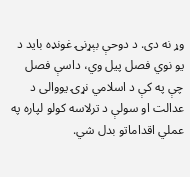وړ نه دی. د دوحې بېړنۍ غونډه باید د یو نوي فصل پیل وي، داسې فصل چې په کې د اسلامي نړۍ یووالی د عدالت او سولې د ترلاسه کولو لپاره په عملي اقداماتو بدل شي.